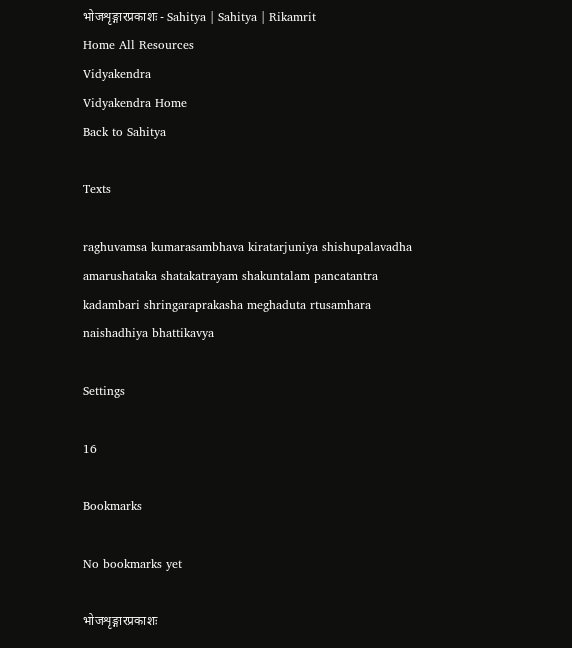भोजशृङ्गारप्रकाशः - Sahitya | Sahitya | Rikamrit
Home All Resources
Vidyakendra
Vidyakendra Home
Back to Sahitya

Texts

raghuvamsa kumarasambhava kiratarjuniya shishupalavadha amarushataka shatakatrayam shakuntalam pancatantra kadambari shringaraprakasha meghaduta rtusamhara naishadhiya bhattikavya

Settings

16

Bookmarks

No bookmarks yet

भोजशृङ्गारप्रकाशः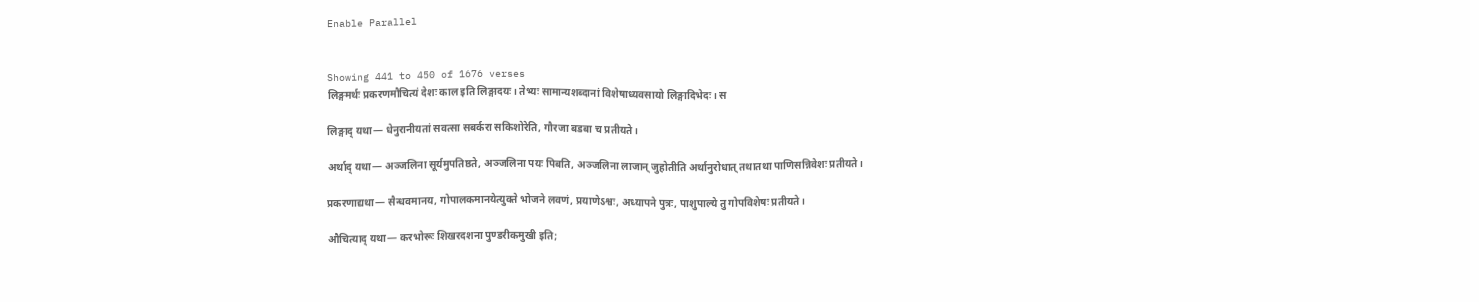Enable Parallel


Showing 441 to 450 of 1676 verses
लिङ्गमर्थः प्रकरणमौचित्यं देशः काल इति लिङ्गादयः। तेभ्यः सामान्यशब्दानां विशेषाध्यवसायो लिङ्गादिभेदः। स

लिङ्गाद् यथा— धेनुरानीयतां सवत्सा सबर्करा सकिशोरेति, गौरजा बडबा च प्रतीयते।

अर्थाद् यथा— अञ्जलिना सूर्यमुपतिष्ठते, अञ्जलिना पयः पिबति, अञ्जलिना लाजान् जुहोतीति अर्थानुरोधात् तथातथा पाणिसन्निवेशः प्रतीयते।

प्रकरणाद्यथा— सैन्धवमानय, गोपालकमानयेत्युक्ते भोजने लवणं, प्रयाणेऽश्वः, अध्यापने पुत्रः, पाशुपाल्ये तु गोपविशेषः प्रतीयते।

औचित्याद् यथा— करभोरूः शिखरदशना पुण्डरीकमुखी इति;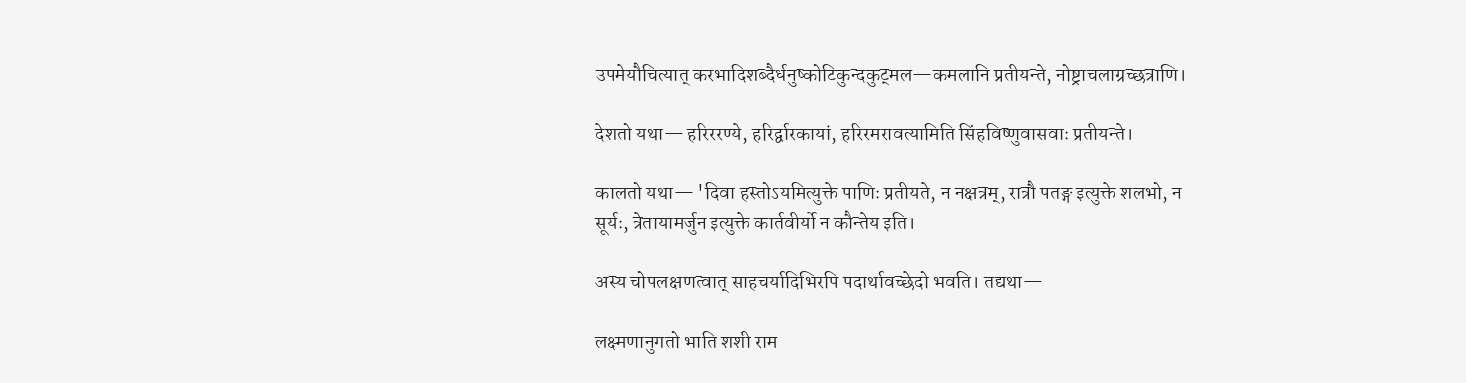उपमेयौचित्यात् करभादिशब्दैर्धनुष्कोटिकुन्दकुट्मल—कमलानि प्रतीयन्ते, नोष्ट्राचलाग्रच्छत्राणि।

देशतो यथा— हरिररण्ये, हरिर्द्वारकायां, हरिरमरावत्यामिति सिंहविष्णुवासवाः प्रतीयन्ते।

कालतो यथा— 'दिवा हस्तोऽयमित्युक्ते पाणिः प्रतीयते, न नक्षत्रम्, रात्रौ पतङ्ग इत्युक्ते शलभो, न सूर्यः, त्रेतायामर्जुन इत्युक्ते कार्तवीर्यो न कौन्तेय इति।

अस्य चोपलक्षणत्वात् साहचर्यादिभिरपि पदार्थावच्छेदो भवति। तद्यथा—

लक्ष्मणानुगतो भाति शशी राम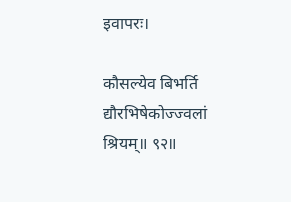इवापरः।

कौसल्येव बिभर्ति द्यौरभिषेकोज्ज्वलां श्रियम्॥ ९२॥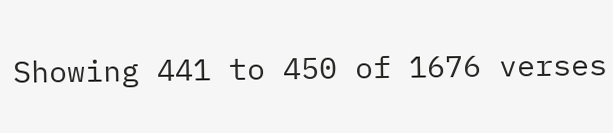Showing 441 to 450 of 1676 verses